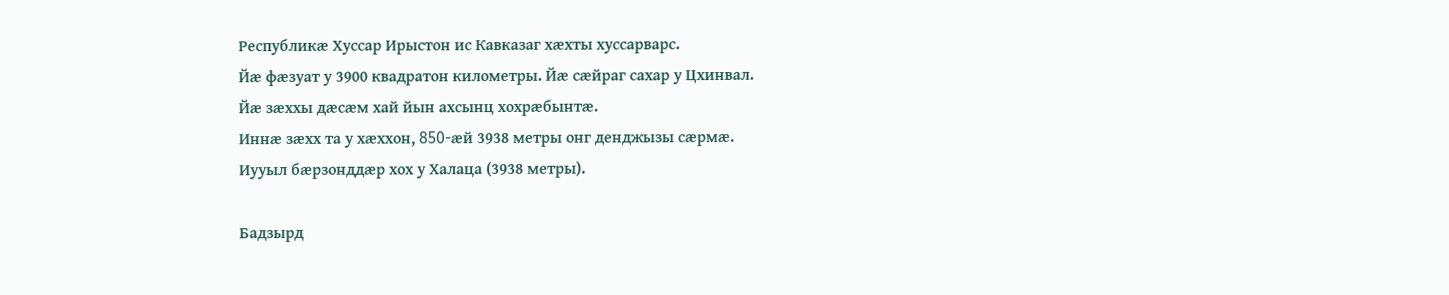Республикæ Хуссар Ирыстон ис Кавказаг хæхты хуссарварс.
Йæ фæзуат у 3900 квадратон километры. Йæ сæйраг сахар у Цхинвал.
Йæ зæххы дæсæм хай йын ахсынц хохрæбынтæ.
Иннæ зæхх та у хæххон, 850-æй 3938 метры онг денджызы сæрмæ.
Иууыл бæрзонддæр хох у Халаца (3938 метры).

Бадзырд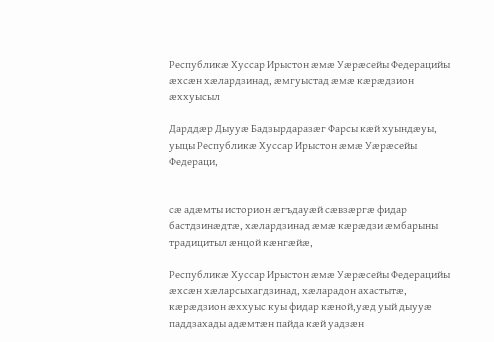Республикæ Хуссар Ирыстон æмæ Уæрæсейы Федерацийы æхсæн хæлардзинад, æмгуыстад æмæ кæрæдзион æххуысыл

Дарддæр Дыууæ Бадзырдаразæг Фарсы кæй хуындæуы, уыцы Республикæ Хуссар Ирыстон æмæ Уæрæсейы Федераци,


сæ адæмты историон æгъдауæй сæвзæргæ фидар бастдзинæдтæ, хæлардзинад æмæ кæрæдзи æмбарыны традицитыл æнцой кæнгæйæ,

Республикæ Хуссар Ирыстон æмæ Уæрæсейы Федерацийы æхсæн хæларсыхагдзинад, хæларадон ахастытæ, кæрæдзион æххуыс куы фидар кæной,уæд уый дыууæ паддзахады адæмтæн пайда кæй уадзæн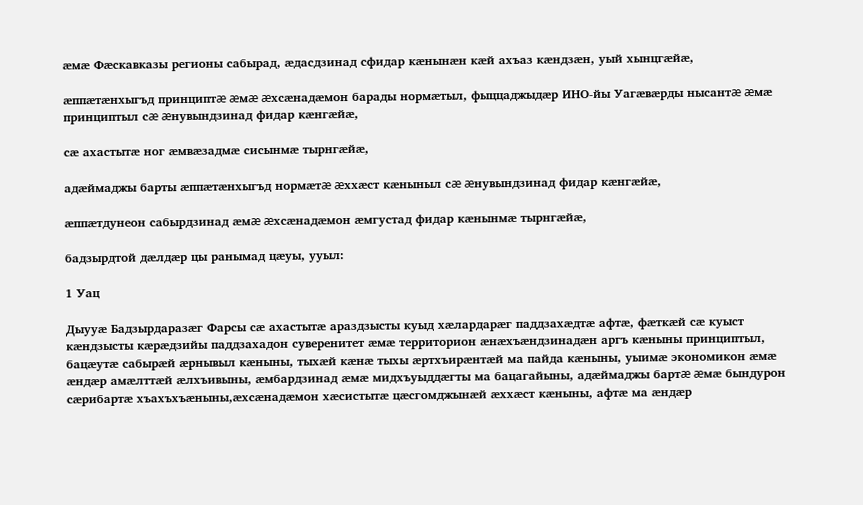æмæ Фæскавказы регионы сабырад, æдасдзинад сфидар кæнынæн кæй ахъаз кæндзæн, уый хынцгæйæ,

æппæтæнхыгъд принциптæ æмæ æхсæнадæмон барады нормæтыл, фыццаджыдæр ИНО-йы Уагæвæрды нысантæ æмæ принциптыл сæ æнувындзинад фидар кæнгæйæ,

сæ ахастытæ ног æмвæзадмæ сисынмæ тырнгæйæ,

адæймаджы барты æппæтæнхыгъд нормæтæ æххæст кæныныл сæ æнувындзинад фидар кæнгæйæ,

æппæтдунеон сабырдзинад æмæ æхсæнадæмон æмгустад фидар кæнынмæ тырнгæйæ,

бадзырдтой дæлдæр цы ранымад цæуы, ууыл:

1 Уац

Дыууæ Бадзырдаразæг Фарсы сæ ахастытæ араздзысты куыд хæлардарæг паддзахæдтæ афтæ, фæткæй сæ куыст кæндзысты кæрæдзийы паддзахадон суверенитет æмæ территорион æнæхъæндзинадæн аргъ кæныны принциптыл, бацæутæ сабырæй æрнывыл кæныны, тыхæй кæнæ тыхы æртхъирæнтæй ма пайда кæныны, уыимæ экономикон æмæ æндæр амæлттæй æлхъивыны, æмбардзинад æмæ мидхъуыддæгты ма бацагайыны, адæймаджы бартæ æмæ бындурон сæрибартæ хъахъхъæныны,æхсæнадæмон хæсистытæ цæсгомджынæй æххæст кæныны, афтæ ма æндæр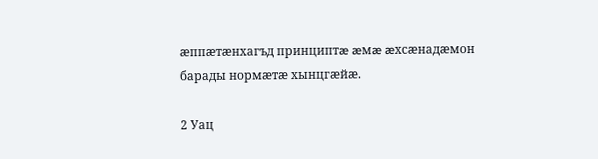æппæтæнхагъд принциптæ æмæ æхсæнадæмон барады нормæтæ хынцгæйæ.

2 Уац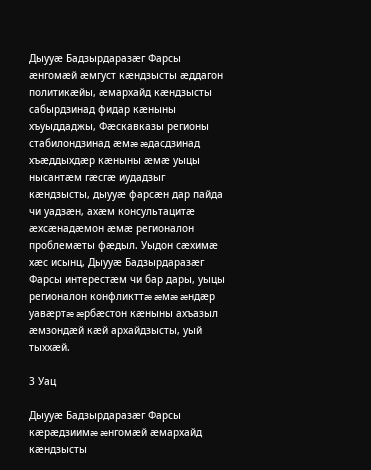Дыууæ Бадзырдаразæг Фарсы æнгомæй æмгуст кæндзысты æддагон политикæйы, æмархайд кæндзысты сабырдзинад фидар кæныны хъуыддаджы, Фæскавказы регионы стабилондзинад æмæ æдасдзинад хъæддыхдæр кæныны æмæ уыцы нысантæм гæсгæ иудадзыг кæндзысты, дыууæ фарсæн дар пайда чи уадзæн, ахæм консультацитæ æхсæнадæмон æмæ регионалон проблемæты фæдыл. Уыдон сæхимæ хæс исынц, Дыууæ Бадзырдаразæг Фарсы интерестæм чи бар дары, уыцы регионалон конфликттæ æмæ æндæр уавæртæ æрбæстон кæныны ахъазыл æмзондæй кæй архайдзысты, уый тыххæй.

3 Уац

Дыууæ Бадзырдаразæг Фарсы кæрæдзиимæ æнгомæй æмархайд кæндзысты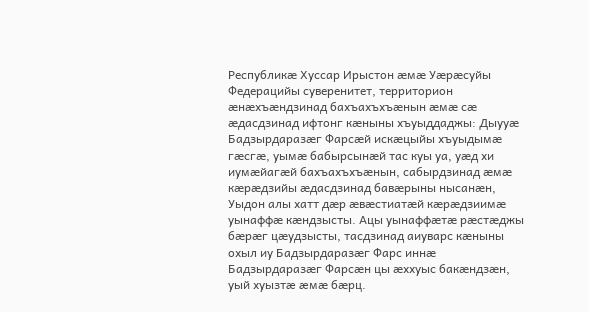Республикæ Хуссар Ирыстон æмæ Уæрæсуйы Федерацийы суверенитет, территорион æнæхъæндзинад бахъахъхъæнын æмæ сæ æдасдзинад ифтонг кæныны хъуыддаджы: Дыууæ Бадзырдаразæг Фарсæй искæцыйы хъуыдымæ гæсгæ, уымæ бабырсынæй тас куы уа, уæд хи иумæйагæй бахъахъхъæнын, сабырдзинад æмæ кæрæдзийы æдасдзинад бавæрыны нысанæн, Уыдон алы хатт дæр æвæстиатæй кæрæдзиимæ уынаффæ кæндзысты. Ацы уынаффæтæ рæстæджы бæрæг цæудзысты, тасдзинад аиуварс кæныны охыл иу Бадзырдаразæг Фарс иннæ Бадзырдаразæг Фарсæн цы æххуыс бакæндзæн, уый хуызтæ æмæ бæрц.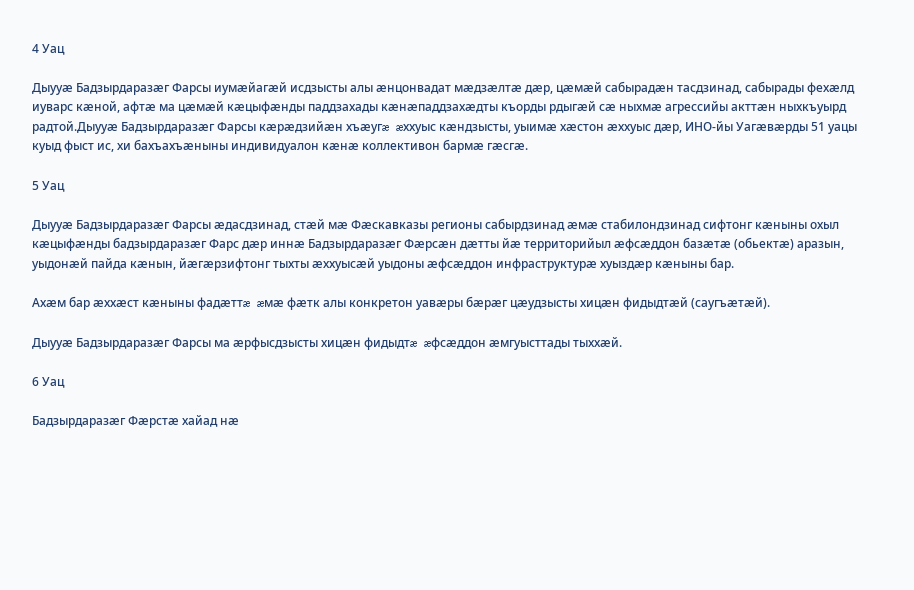4 Уац

Дыууæ Бадзырдаразæг Фарсы иумæйагæй исдзысты алы æнцонвадат мæдзæлтæ дæр, цæмæй сабырадæн тасдзинад, сабырады фехæлд иуварс кæной, афтæ ма цæмæй кæцыфæнды паддзахады кæнæпаддзахæдты къорды рдыгæй сæ ныхмæ агрессийы акттæн ныхкъуырд радтой.Дыууæ Бадзырдаразæг Фарсы кæрæдзийæн хъæугæ æххуыс кæндзысты, уыимæ хæстон æххуыс дæр, ИНО-йы Уагæвæрды 51 уацы куыд фыст ис, хи бахъахъæныны индивидуалон кæнæ коллективон бармæ гæсгæ.

5 Уац

Дыууæ Бадзырдаразæг Фарсы æдасдзинад, стæй мæ Фæскавказы регионы сабырдзинад æмæ стабилондзинад сифтонг кæныны охыл кæцыфæнды бадзырдаразæг Фарс дæр иннæ Бадзырдаразæг Фæрсæн дæтты йæ территорийыл æфсæддон базæтæ (обьектæ) аразын, уыдонæй пайда кæнын, йæгæрзифтонг тыхты æххуысæй уыдоны æфсæддон инфраструктурæ хуыздæр кæныны бар.

Ахæм бар æххæст кæныны фадæттæ æмæ фæтк алы конкретон уавæры бæрæг цæудзысты хицæн фидыдтæй (саугъæтæй).

Дыууæ Бадзырдаразæг Фарсы ма æрфысдзысты хицæн фидыдтæ æфсæддон æмгуысттады тыххæй.

6 Уац

Бадзырдаразæг Фæрстæ хайад нæ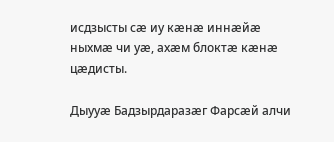исдзысты сæ иу кæнæ иннæйæ ныхмæ чи уæ, ахæм блоктæ кæнæ цæдисты.

Дыууæ Бадзырдаразæг Фарсæй алчи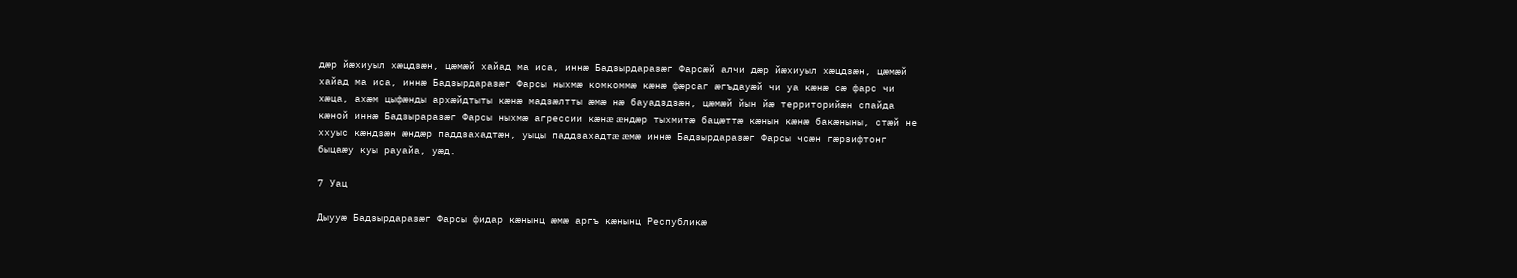дæр йæхиуыл хæцдзæн, цæмæй хайад ма иса, иннæ Бадзырдаразæг Фарсæй алчи дæр йæхиуыл хæцдзæн, цæмæй хайад ма иса, иннæ Бадзырдаразæг Фарсы ныхмæ комкоммæ кæнæ фæрсаг æгъдауæй чи уа кæнæ сæ фарс чи хæца, ахæм цыфæнды архæйдтыты кæнæ мадзæлтты æмæ нæ бауадздзæн, цæмæй йын йæ территорийæн спайда кæной иннæ Бадзыраразæг Фарсы ныхмæ агрессии кæнæ æндæр тыхмитæ бацæттæ кæнын кæнæ бакæныны, стæй не ххуыс кæндзæн æндæр паддзахадтæн, уыцы паддзахадтæ æмæ иннæ Бадзырдаразæг Фарсы чсæн гæрзифтонг быцаæу куы рауайа, уæд.

7 Уац

Дыууæ Бадзырдаразæг Фарсы фидар кæнынц æмæ аргъ кæнынц Республикæ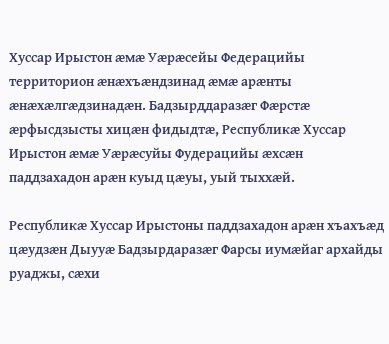Хуссар Ирыстон æмæ Уæрæсейы Федерацийы территорион æнæхъæндзинад æмæ арæнты æнæхæлгæдзинадæн. Бадзырддаразæг Фæрстæ æрфысдзысты хицæн фидыдтæ, Республикæ Хуссар Ирыстон æмæ Уæрæсуйы Фудерацийы æхсæн паддзахадон арæн куыд цæуы, уый тыххæй.

Республикæ Хуссар Ирыстоны паддзахадон арæн хъахъæд цæудзæн Дыууæ Бадзырдаразæг Фарсы иумæйаг архайды руаджы, сæхи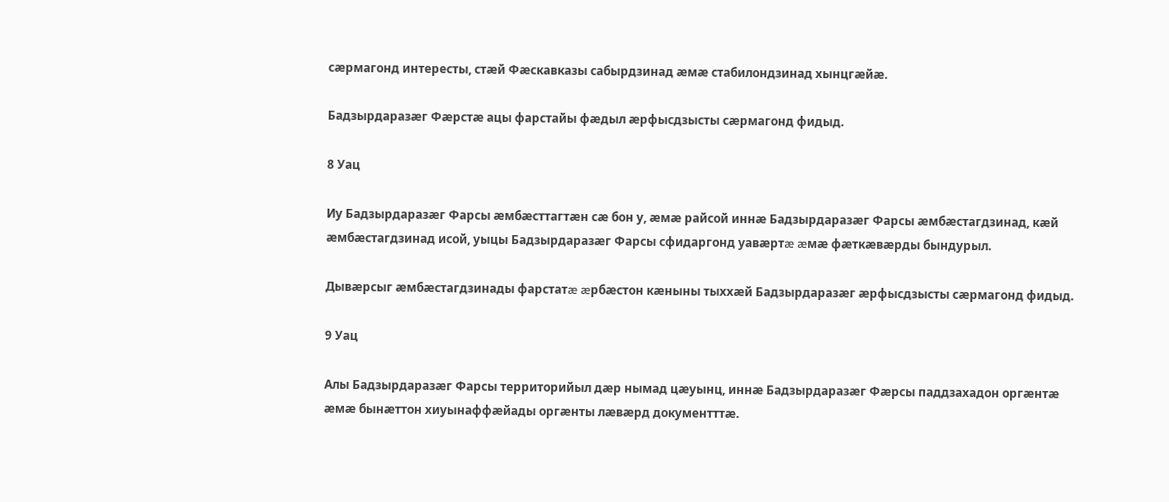сæрмагонд интересты, стæй Фæскавказы сабырдзинад æмæ стабилондзинад хынцгæйæ.

Бадзырдаразæг Фæрстæ ацы фарстайы фæдыл æрфысдзысты сæрмагонд фидыд.

8 Уац

Иу Бадзырдаразæг Фарсы æмбæсттагтæн сæ бон у, æмæ райсой иннæ Бадзырдаразæг Фарсы æмбæстагдзинад, кæй æмбæстагдзинад исой, уыцы Бадзырдаразæг Фарсы сфидаргонд уавæртæ æмæ фæткæвæрды бындурыл.

Дывæрсыг æмбæстагдзинады фарстатæ æрбæстон кæныны тыххæй Бадзырдаразæг æрфысдзысты сæрмагонд фидыд.

9 Уац

Алы Бадзырдаразæг Фарсы территорийыл дæр нымад цæуынц, иннæ Бадзырдаразæг Фæрсы паддзахадон оргæнтæ æмæ бынæттон хиуынаффæйады оргæнты лæвæрд документттæ.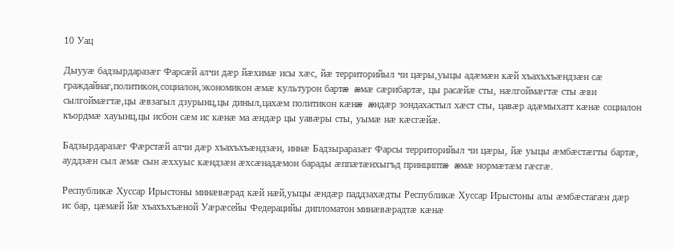10 Уац

Дыууæ бадзырдаразæг Фарсæй алчи дæр йæхимæ исы хæс, йæ территорийыл чи цæры,уыцы адæмæн кæй хъахъхъæндзæн сæ граждайнаг,политикон,социалон,экономикон æмæ культурон бартæ æмæ сæрибартæ, цы расæйæ сты, нæлгоймæгтæ сты æви сылгоймæгтæ,цы æвзагыл дзурынц,цы диныл,цахæм политикон кæнæ æндæр зондахастыл хæст сты, цавæр адæмыхатт кæнæ социалон къордмæ хауынц,цы исбон сæм ис кæнæ ма æндæр цы уавæры сты, уымæ нæ кæсгæйæ.

Бадзырдаразæг Фæрстæй алчи дæр хъахъхъæндзæн, иннæ Бадзыраразæг Фарсы территорийыл чи цæры, йæ уыцы æмбæстæгты бартæ, ауддзæн сыл æмæ сын æххуыс кæндзæн æхсæнадæмон барады æппæтæнхыгъд принциптæ æмæ нормæтæм гæсгæ.

Республикæ Хуссар Ирыстоны минæвæрад кæй нæй,уыцы æндæр паддзахæдты Республикæ Хуссар Ирыстоны алы æмбæстагæн дæр ис бар, цæмæй йæ хъахъхъæной Уæрæсейы Федерацийы дипломатон минæвæрадтæ кæнæ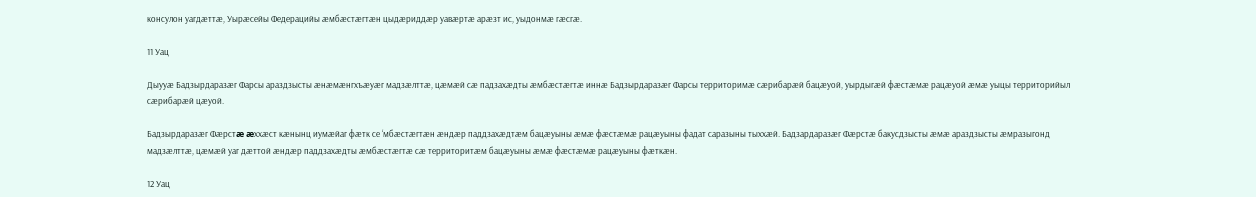консулон уагдæттæ, Уырæсейы Федерацийы æмбæстæгтæн цыдæриддæр уавæртæ арæзт ис, уыдонмæ гæсгæ.

11 Уац

Дыууæ Бадзырдаразæг Фарсы араздзысты æнæмæнгхъæуæг мадзæлттæ, цæмæй сæ падзахæдты æмбæстæгтæ иннæ Бадзырдаразæг Фарсы территоримæ сæрибарæй бацæуой, уырдыгæй фæстæмæ рацæуой æмæ уыцы территорийыл сæрибарæй цæуой.

Бадзырдаразæг Фæрстæ æххæст кæнынц иумæйаг фæтк се ‘мбæстæгтæн æндæр паддзахæдтæм бацæуыны æмæ фæстæмæ рацæуыны фадат саразыны тыххæй. Бадзардаразæг Фæрстæ бакусдзысты æмæ араздзысты æмразыгонд мадзæлттæ, цæмæй уаг дæттой æндæр паддзахæдты æмбæстæгтæ сæ территоритæм бацæуыны æмæ фæстæмæ рацæуыны фæткæн.

12 Уац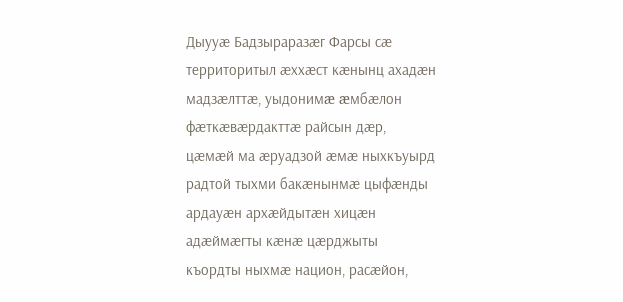Дыууæ Бадзыраразæг Фарсы сæ территоритыл æххæст кæнынц ахадæн мадзæлттæ, уыдонимæ æмбæлон фæткæвæрдакттæ райсын дæр, цæмæй ма æруадзой æмæ ныхкъуырд радтой тыхми бакæнынмæ цыфæнды ардауæн архæйдытæн хицæн адæймæгты кæнæ цæрджыты къордты ныхмæ национ, расæйон,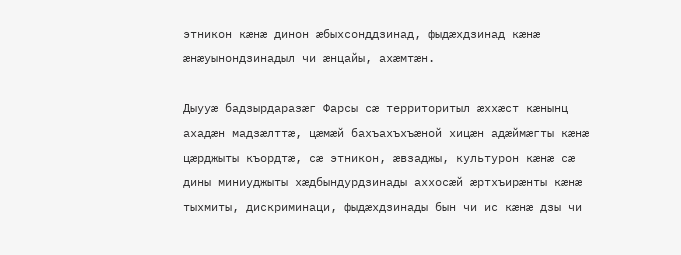этникон кæнæ динон æбыхсонддзинад, фыдæхдзинад кæнæ æнæуынондзинадыл чи æнцайы, ахæмтæн.

Дыууæ бадзырдаразæг Фарсы сæ территоритыл æххæст кæнынц ахадæн мадзæлттæ, цæмæй бахъахъхъæной хицæн адæймæгты кæнæ цæрджыты къордтæ, сæ этникон, æвзаджы, культурон кæнæ сæ дины миниуджыты хæдбындурдзинады аххосæй æртхъирæнты кæнæ тыхмиты, дискриминаци, фыдæхдзинады бын чи ис кæнæ дзы чи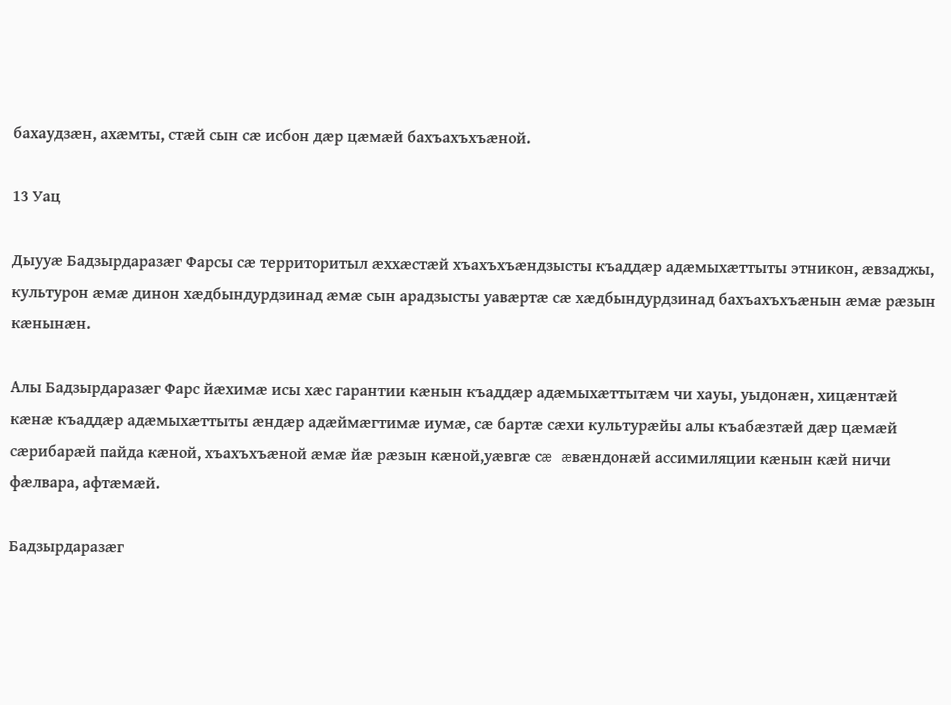бахаудзæн, ахæмты, стæй сын сæ исбон дæр цæмæй бахъахъхъæной.

13 Уац

Дыууæ Бадзырдаразæг Фарсы сæ территоритыл æххæстæй хъахъхъæндзысты къаддæр адæмыхæттыты этникон, æвзаджы, культурон æмæ динон хæдбындурдзинад æмæ сын арадзысты уавæртæ сæ хæдбындурдзинад бахъахъхъæнын æмæ рæзын кæнынæн.

Алы Бадзырдаразæг Фарс йæхимæ исы хæс гарантии кæнын къаддæр адæмыхæттытæм чи хауы, уыдонæн, хицæнтæй кæнæ къаддæр адæмыхæттыты æндæр адæймæгтимæ иумæ, сæ бартæ сæхи культурæйы алы къабæзтæй дæр цæмæй сæрибарæй пайда кæной, хъахъхъæной æмæ йæ рæзын кæной,уæвгæ сæ æвæндонæй ассимиляции кæнын кæй ничи фæлвара, афтæмæй.

Бадзырдаразæг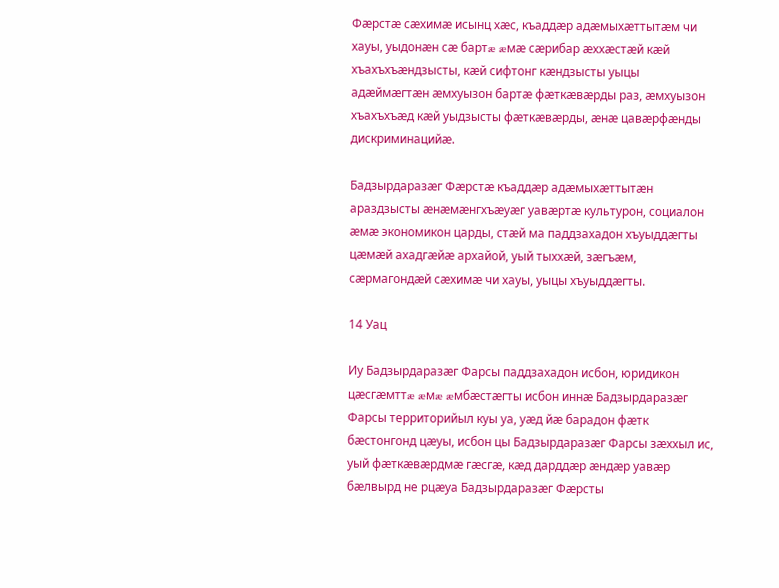Фæрстæ сæхимæ исынц хæс, къаддæр адæмыхæттытæм чи хауы, уыдонæн сæ бартæ æмæ сæрибар æххæстæй кæй хъахъхъæндзысты, кæй сифтонг кæндзысты уыцы адæймæгтæн æмхуызон бартæ фæткæвæрды раз, æмхуызон хъахъхъæд кæй уыдзысты фæткæвæрды, æнæ цавæрфæнды дискриминацийæ.

Бадзырдаразæг Фæрстæ къаддæр адæмыхæттытæн араздзысты æнæмæнгхъæуæг уавæртæ культурон, социалон æмæ экономикон царды, стæй ма паддзахадон хъуыддæгты цæмæй ахадгæйæ архайой, уый тыххæй, зæгъæм, сæрмагондæй сæхимæ чи хауы, уыцы хъуыддæгты.

14 Уац

Иу Бадзырдаразæг Фарсы паддзахадон исбон, юридикон цæсгæмттæ æмæ æмбæстæгты исбон иннæ Бадзырдаразæг Фарсы территорийыл куы уа, уæд йæ барадон фæтк бæстонгонд цæуы, исбон цы Бадзырдаразæг Фарсы зæххыл ис, уый фæткæвæрдмæ гæсгæ, кæд дарддæр æндæр уавæр бæлвырд не рцæуа Бадзырдаразæг Фæрсты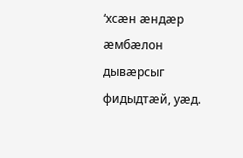‘хсæн æндæр æмбæлон дывæрсыг фидыдтæй, уæд.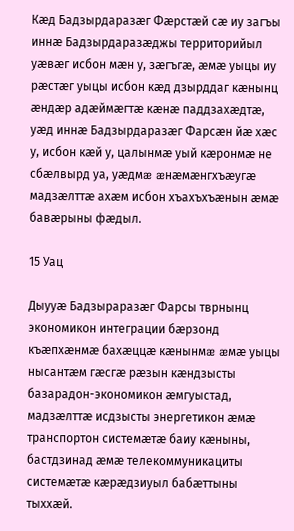Кæд Бадзырдаразæг Фæрстæй сæ иу загъы иннæ Бадзырдаразæджы территорийыл уæвæг исбон мæн у, зæгъгæ, æмæ уыцы иу рæстæг уыцы исбон кæд дзырддаг кæнынц æндæр адæймæгтæ кæнæ паддзахæдтæ, уæд иннæ Бадзырдаразæг Фарсæн йæ хæс у, исбон кæй у, цалынмæ уый кæронмæ не сбæлвырд уа, уæдмæ æнæмæнгхъæугæ мадзæлттæ ахæм исбон хъахъхъæнын æмæ бавæрыны фæдыл.

15 Уац

Дыууæ Бадзыраразæг Фарсы тврнынц экономикон интеграции бæрзонд къæпхæнмæ бахæццæ кæнынмæ æмæ уыцы нысантæм гæсгæ рæзын кæндзысты базарадон-экономикон æмгуыстад, мадзæлттæ исдзысты энергетикон æмæ транспортон системæтæ баиу кæныны, бастдзинад æмæ телекоммуникациты системæтæ кæрæдзиуыл бабæттыны тыххæй.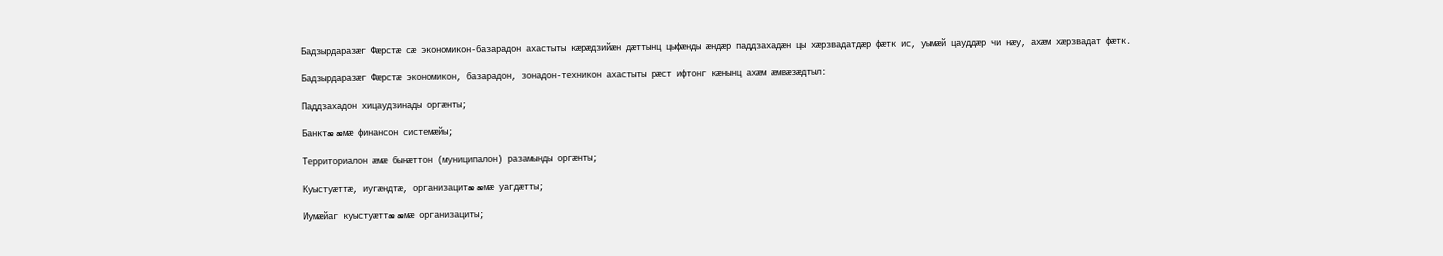Бадзырдаразæг Фæрстæ сæ экономикон-базарадон ахастыты кæрæдзийæн дæттынц цыфæнды æндæр паддзахадæн цы хæрзвадатдæр фæтк ис, уымæй цауддæр чи нæу, ахæм хæрзвадат фæтк.

Бадзырдаразæг Фæрстæ экономикон, базарадон, зонадон-техникон ахастыты рæст ифтонг кæнынц ахæм æмвæзæдтыл:

Паддзахадон хицаудзинады оргæнты;

Банктæ æмæ финансон системæйы;

Территориалон æмæ бынæттон (муниципалон) разамынды оргæнты;

Куыстуæттæ, иугæндтæ, организацитæ æмæ уагдæтты;

Иумæйаг куыстуæттæ æмæ организациты;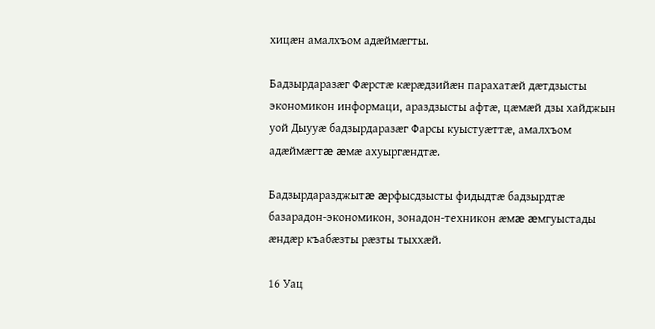хицæн амалхъом адæймæгты.

Бадзырдаразæг Фæрстæ кæрæдзийæн парахатæй дæтдзысты экономикон информаци, араздзысты афтæ, цæмæй дзы хайджын уой Дыууæ бадзырдаразæг Фарсы куыстуæттæ, амалхъом адæймæгтæ æмæ ахуыргæндтæ.

Бадзырдаразджытæ æрфысдзысты фидыдтæ бадзырдтæ базарадон-экономикон, зонадон-техникон æмæ æмгуыстады æндæр къабæзты рæзты тыххæй.

16 Уац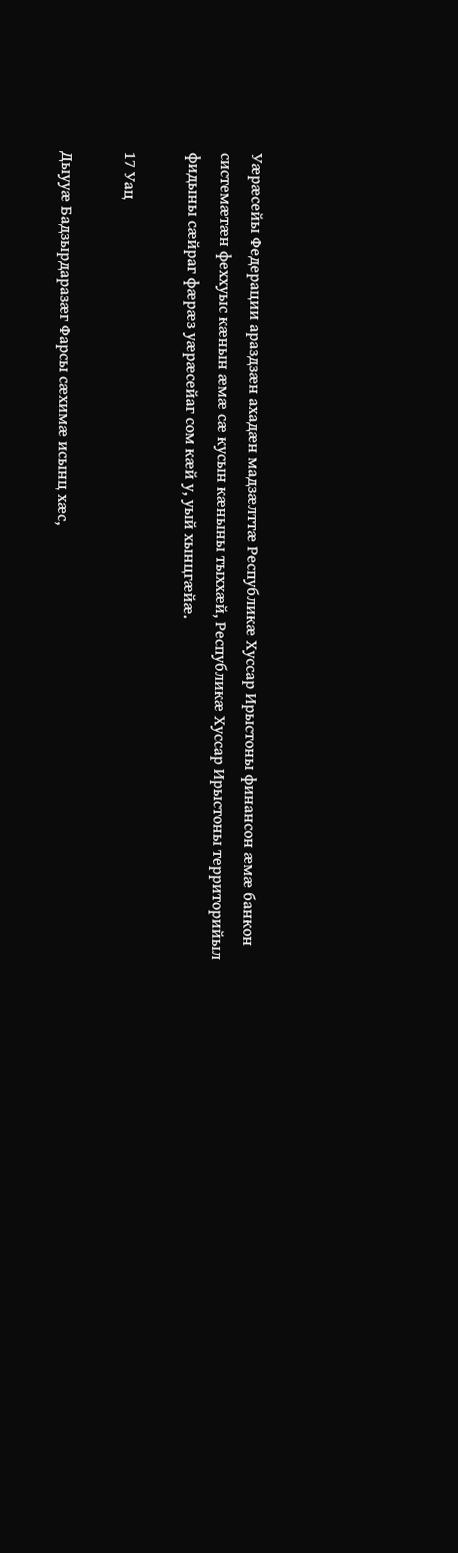Уæрæсейы Федерации араздзæн ахадæн мадзæлттæ Республикæ Хуссар Ирыстоны финансон æмæ банкон системæтæн феххуыс кæнын æмæ сæ кусын кæныны тыххæй, Республикæ Хуссар Ирыстоны территорийыл фидыны сæйраг фæрæз уæрæсейаг сом кæй у, уый хынцгæйæ.

17 Уац

Дыууæ Бадзырдаразæг Фарсы сæхимæ исынц хæс,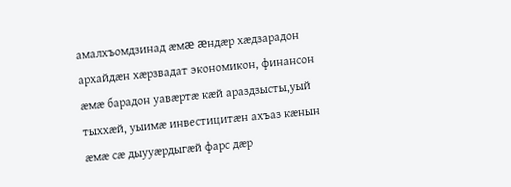амалхъомдзинад æмæ æндæр хæдзарадон архайдæн хæрзвадат экономикон, финансон æмæ барадон уавæртæ кæй араздзысты,уый тыххæй, уыимæ инвестицитæн ахъаз кæнын æмæ сæ дыууæрдыгæй фарс дæр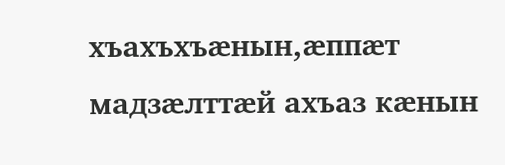хъахъхъæнын,æппæт мадзæлттæй ахъаз кæнын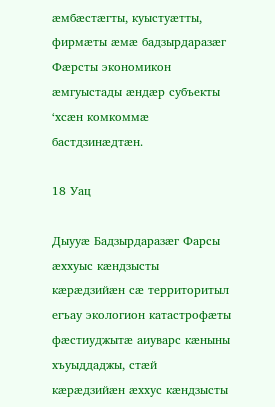æмбæстæгты, куыстуæтты, фирмæты æмæ бадзырдаразæг Фæрсты экономикон æмгуыстады æндæр субъекты ‘хсæн комкоммæ бастдзинæдтæн.

18 Уац

Дыууæ Бадзырдаразæг Фарсы æххуыс кæндзысты кæрæдзийæн сæ территоритыл егъау экологион катастрофæты фæстиуджытæ аиуварс кæныны хъуыддаджы, стæй кæрæдзийæн æххус кæндзысты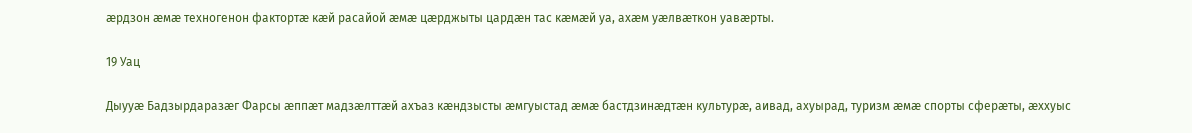æрдзон æмæ техногенон фактортæ кæй расайой æмæ цæрджыты цардæн тас кæмæй уа, ахæм уæлвæткон уавæрты.

19 Уац

Дыууæ Бадзырдаразæг Фарсы æппæт мадзæлттæй ахъаз кæндзысты æмгуыстад æмæ бастдзинæдтæн культурæ, аивад, ахуырад, туризм æмæ спорты сферæты, æххуыс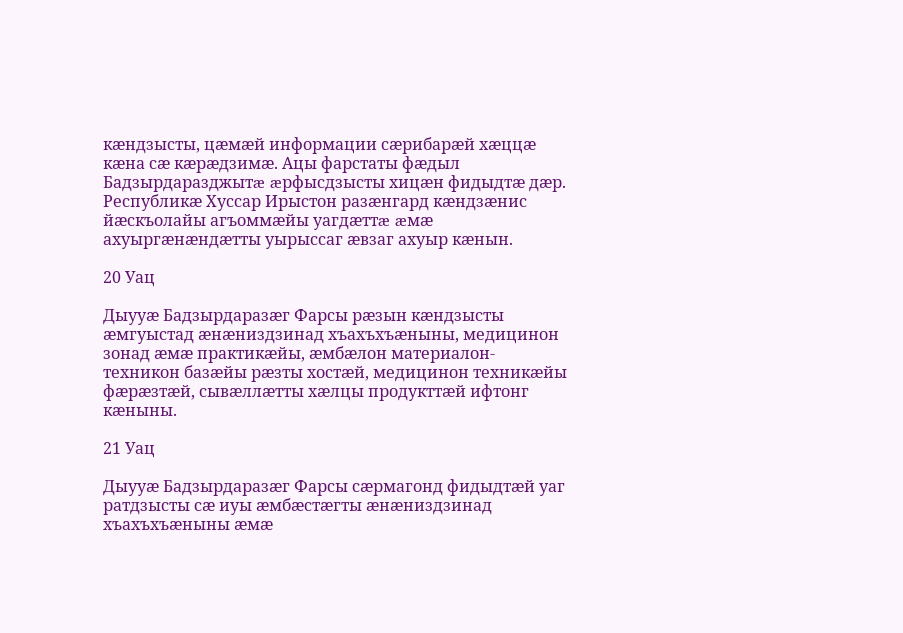кæндзысты, цæмæй информации сæрибарæй хæццæ кæна сæ кæрæдзимæ. Ацы фарстаты фæдыл Бадзырдаразджытæ æрфысдзысты хицæн фидыдтæ дæр.
Республикæ Хуссар Ирыстон разæнгард кæндзæнис йæскъолайы агъоммæйы уагдæттæ æмæ ахуыргæнæндæтты уырыссаг æвзаг ахуыр кæнын.

20 Уац

Дыууæ Бадзырдаразæг Фарсы рæзын кæндзысты æмгуыстад æнæниздзинад хъахъхъæныны, медицинон зонад æмæ практикæйы, æмбæлон материалон-техникон базæйы рæзты хостæй, медицинон техникæйы фæрæзтæй, сывæллæтты хæлцы продукттæй ифтонг кæныны.

21 Уац

Дыууæ Бадзырдаразæг Фарсы сæрмагонд фидыдтæй уаг ратдзысты сæ иуы æмбæстæгты æнæниздзинад хъахъхъæныны æмæ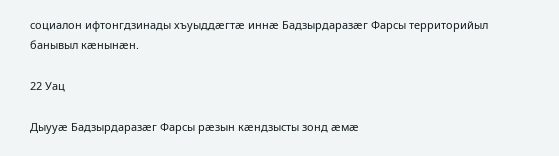социалон ифтонгдзинады хъуыддæгтæ иннæ Бадзырдаразæг Фарсы территорийыл банывыл кæнынæн.

22 Уац

Дыууæ Бадзырдаразæг Фарсы рæзын кæндзысты зонд æмæ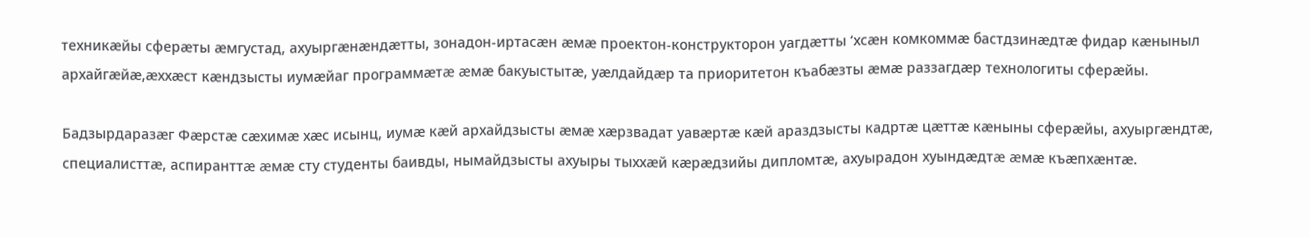техникæйы сферæты æмгустад, ахуыргæнæндæтты, зонадон-иртасæн æмæ проектон-конструкторон уагдæтты ‘хсæн комкоммæ бастдзинæдтæ фидар кæныныл архайгæйæ,æххæст кæндзысты иумæйаг программæтæ æмæ бакуыстытæ, уæлдайдæр та приоритетон къабæзты æмæ раззагдæр технологиты сферæйы.

Бадзырдаразæг Фæрстæ сæхимæ хæс исынц, иумæ кæй архайдзысты æмæ хæрзвадат уавæртæ кæй араздзысты кадртæ цæттæ кæныны сферæйы, ахуыргæндтæ, специалисттæ, аспиранттæ æмæ сту студенты баивды, нымайдзысты ахуыры тыххæй кæрæдзийы дипломтæ, ахуырадон хуындæдтæ æмæ къæпхæнтæ.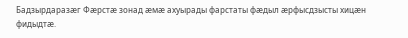Бадзырдаразæг Фæрстæ зонад æмæ ахуырады фарстаты фæдыл æрфысдзысты хицæн фидыдтæ.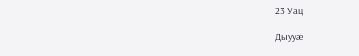23 Уац

Дыууæ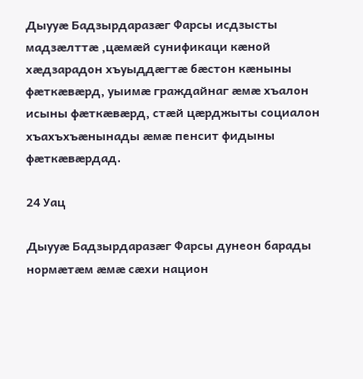Дыууæ Бадзырдаразæг Фарсы исдзысты мадзæлттæ ,цæмæй сунификаци кæной хæдзарадон хъуыддæгтæ бæстон кæныны фæткæвæрд, уыимæ граждайнаг æмæ хъалон исыны фæткæвæрд, стæй цæрджыты социалон хъахъхъæнынады æмæ пенсит фидыны фæткæвæрдад.

24 Уац

Дыууæ Бадзырдаразæг Фарсы дунеон барады нормæтæм æмæ сæхи национ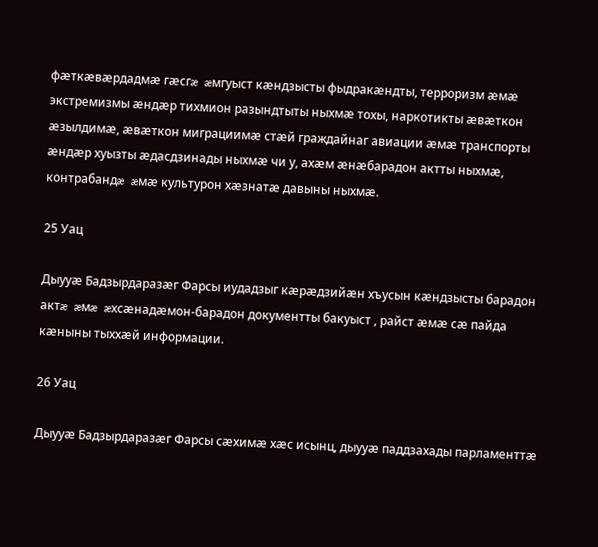фæткæвæрдадмæ гæсгæ æмгуыст кæндзысты фыдракæндты, терроризм æмæ экстремизмы æндæр тихмион разындтыты ныхмæ тохы, наркотикты æвæткон æзылдимæ, æвæткон миграциимæ стæй граждайнаг авиации æмæ транспорты æндæр хуызты æдасдзинады ныхмæ чи у, ахæм æнæбарадон актты ныхмæ, контрабандæ æмæ культурон хæзнатæ давыны ныхмæ.

25 Уац

Дыууæ Бадзырдаразæг Фарсы иудадзыг кæрæдзийæн хъусын кæндзысты барадон актæ æмæ æхсæнадæмон-барадон документты бакуыст , райст æмæ сæ пайда кæныны тыххæй информации.

26 Уац

Дыууæ Бадзырдаразæг Фарсы сæхимæ хæс исынц, дыууæ паддзахады парламенттæ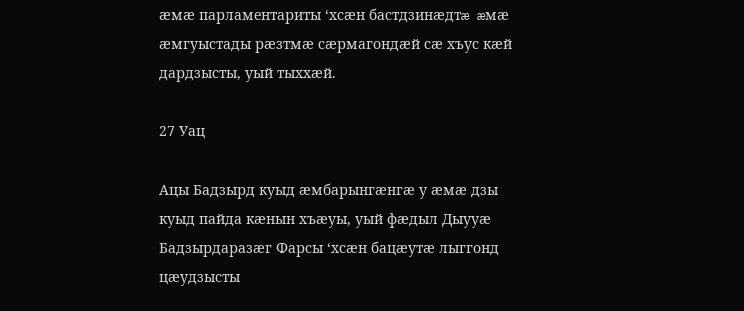æмæ парламентариты ‘хсæн бастдзинæдтæ æмæ æмгуыстады рæзтмæ сæрмагондæй сæ хъус кæй дардзысты, уый тыххæй.

27 Уац

Ацы Бадзырд куыд æмбарынгæнгæ у æмæ дзы куыд пайда кæнын хъæуы, уый фæдыл Дыууæ Бадзырдаразæг Фарсы ‘хсæн бацæутæ лыггонд цæудзысты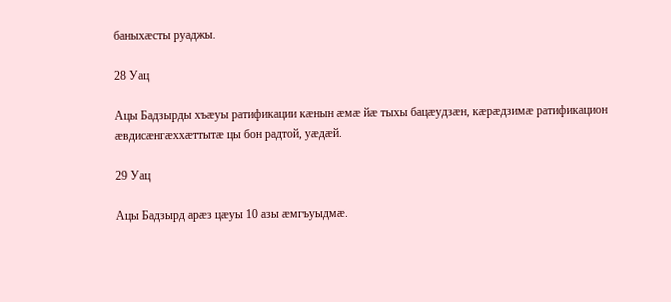баныхæсты руаджы.

28 Уац

Ацы Бадзырды хъæуы ратификации кæнын æмæ йæ тыхы бацæудзæн, кæрæдзимæ ратификацион æвдисæнгæххæттытæ цы бон радтой, уæдæй.

29 Уац

Ацы Бадзырд арæз цæуы 10 азы æмгъуыдмæ.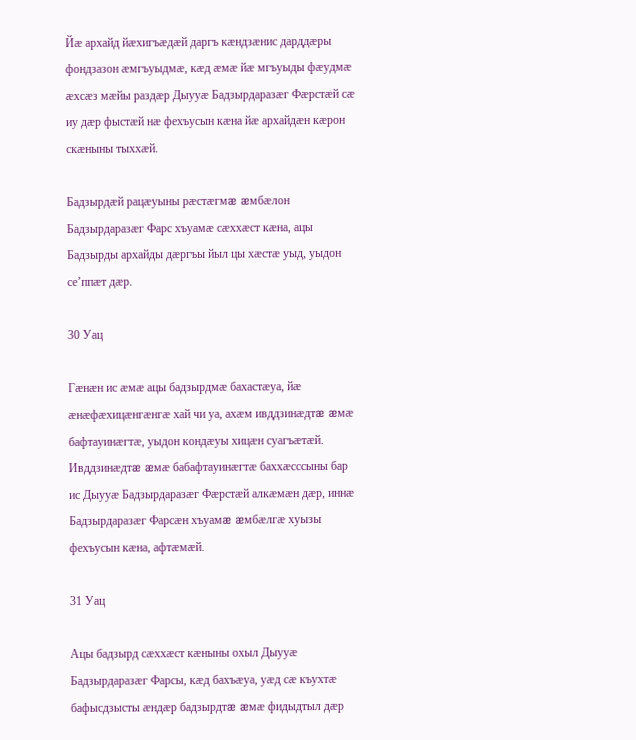Йæ архайд йæхигъæдæй даргъ кæндзæнис дарддæры фондзазон æмгъуыдмæ, кæд æмæ йæ мгъуыды фæудмæ æхсæз мæйы раздæр Дыууæ Бадзырдаразæг Фæрстæй сæ иу дæр фыстæй нæ фехъусын кæна йæ архайдæн кæрон скæныны тыххæй.

Бадзырдæй рацæуыны рæстæгмæ æмбæлон Бадзырдаразæг Фарс хъуамæ сæххæст кæна, ацы Бадзырды архайды дæргъы йыл цы хæстæ уыд, уыдон се’ппæт дæр.

30 Уац

Гæнæн ис æмæ ацы бадзырдмæ бахастæуа, йæ æнæфæхицæнгæнгæ хай чи уа, ахæм ивддзинæдтæ æмæ бафтауинæгтæ, уыдон кондæуы хицæн суагъæтæй. Ивддзинæдтæ æмæ бабафтауинæгтæ баххæсссыны бар ис Дыууæ Бадзырдаразæг Фæрстæй алкæмæн дæр, иннæ Бадзырдаразæг Фарсæн хъуамæ æмбæлгæ хуызы фехъусын кæна, афтæмæй.

31 Уац

Ацы бадзырд сæххæст кæныны охыл Дыууæ Бадзырдаразæг Фарсы, кæд бахъæуа, уæд сæ къухтæ бафысдзысты æндæр бадзырдтæ æмæ фидыдтыл дæр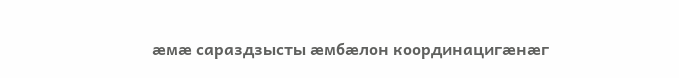æмæ сараздзысты æмбæлон координацигæнæг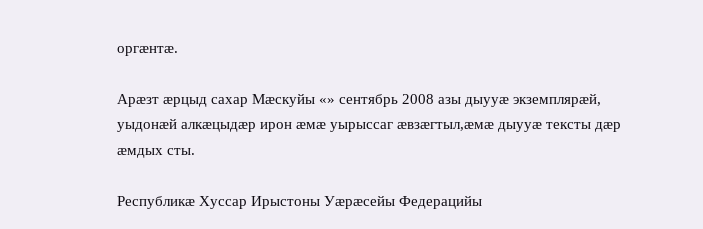оргæнтæ.

Арæзт æрцыд сахар Мæскуйы «» сентябрь 2008 азы дыууæ экземплярæй, уыдонæй алкæцыдæр ирон æмæ уырыссаг æвзæгтыл,æмæ дыууæ тексты дæр æмдых сты.

Республикæ Хуссар Ирыстоны Уæрæсейы Федерацийы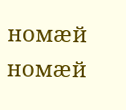номæй номæй